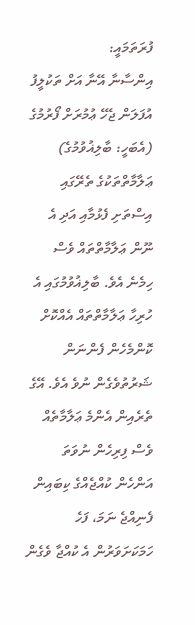ފުރަތަމައީ:
އިންސާނާ އޭނާ އަށް ތަކުލީފު އުފަލަން ޖެހޭ ޢުމުރަށް ފޯރުމުގެ (އެބަހީ: ބާލިޣުވުމުގެ) ޢަލާމާތްތަކުގެ ތެރޭގައި އިސްތަށި ފެޅުމާއި އަދި އެ ނޫން ޢަލާމާތްތައް ވެސް ހިމެނެ އެވެ. ބާލިޣުވުމުގައި އެ ހުރިހާ ޢަލާމާތްތައް އެއްކޮށް ކޮންމެހެން ފެންނަން ޝަރުތުވެގެން ނުވެ އެވެ. އޭގެ ތެރެއިން އެންމެ ޢަލާމާތެއް ވެސް ފިރިހެން ނުވަތަ އަންހެން ކުއްޖެއްގެ ކިބައިން ފެނިއްޖެ ނަމަ، ފަހެ ހަމަކަށަވަރުން އެ ކުއްޖާ ވެގެން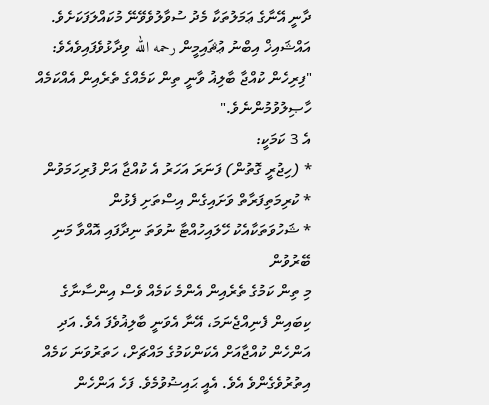ދާނީ އޭނާގެ ޢަމަލުތަކާ މެދު ސުވާލުވެވޭނޭ މުކައްލަފަކަށެވެ.
އައްޝައިޚް އިބްނު ޢުޘައިމީން رحمه الله ވިދާޅުވެފައިވެއެވެ: "ފިރިހެން ކުއްޖާ ބާލިޣު ވާނީ ތިން ކަމެއްގެ ތެރެއިން އެއްކަމެއް ހާޞިލުވުމުންނެވެ."
އެ 3 ކަމަކީ:
* (ހިޖުރީ ގޮތުން) ފަނަރަ އަހަރު އެ ކުއްޖާ އަށް ފުރިހަމަވުން
* ކުރިމަތިފަރާތް ވަށައިގެން އިސްތަށި ފެޅުން
* ޝަހުވަތަކާއެކު ހޭލައިހުއްޓާ ނުވަތަ ނިދާފައި އޮއްވާ މަނި ބޭރުވުން
މި ތިން ކަމުގެ ތެރެއިން އެންމެ ކަމެއް ވެސް އިންސާނާގެ ކިބައިން ފެނިއްޖެނަމަ، އޭނާ އެވަނީ ބާލިޣުވެފަ އެވެ. އަދި އަންހެން ކުއްޖާއަށް އެކަންކަމުގެ މައްޗަށް، ހަތަރުވަނަ ކަމެއް އިތުރުވެގެންވެ އެވެ. އެއީ ޙައިޟުވުމެވެ. ފަހެ އަންހެން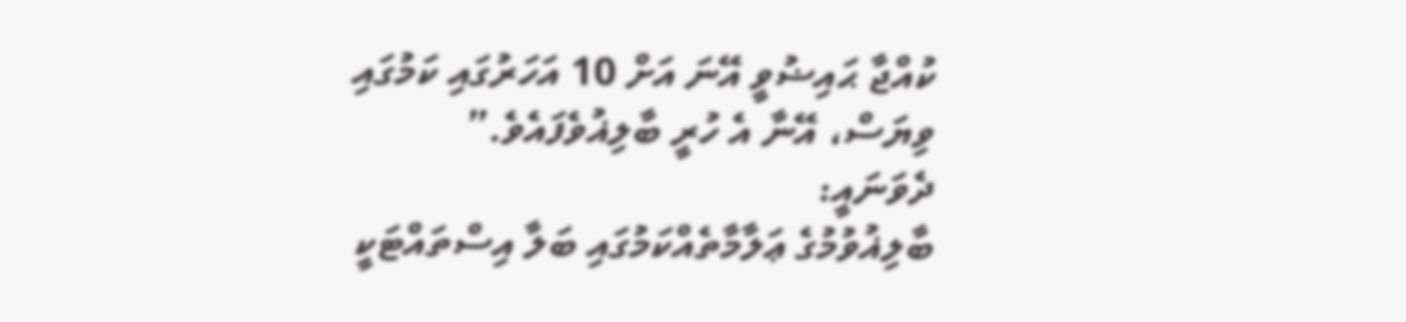ކުއްޖާ ޙައިޟުވީ އޭނަ އަށް 10 އަހަރުގައި ކަމުގައި ވިޔަސް، އޭނާ އެ ހުރީ ބާލިޣުވެފައެވެ.”
ދެވަނައީ:
ބާލިޣުވުމުގެ ޢަލާމާތެއްކަމުގައި ބަލާ އިސްތައްޓަކީ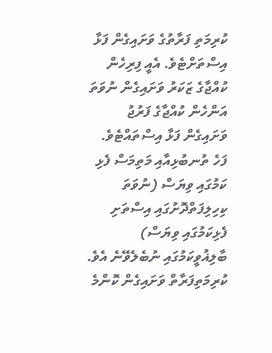ކުރިމަތި ފަރާތުގެ ވަށައިގެން ފަޅާ އިސްތަށްޓެވެ. އެއީ ފިރިހެން ކުއްޖާގެ ޒަކަރު ވަށައިގެން ނުވަތަ އަންހެން ކުއްޖާގެ ފަރުޖު ވަށައިގެން ފަޅާ އިސްތައްޓެވެ. ފަހެ ތުނބުޅިއާއި މަތިމަސް ފެޅި ކަމުގައި ވިޔަސް (ނުވަތަ ކިހިލިފަތްދޮށުގައި އިސްތަށި ފެޅިކަމުގައި ވިޔަސް) ބާލިޣުވީކަމުގައި ނުބެލެވޭނެ އެވެ.
ކުރިމަތިފަރާތް ވަށައިގެން ކޮންމެ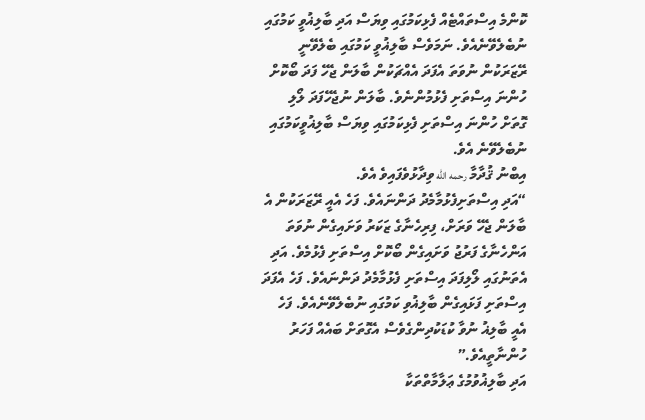ކޮންމެ އިސްތައްޓެއް ފެޅިކަމުގައި ވިޔަސް އަދި ބާލިޣުވީ ކަމުގައި ނުބެލެވޭނެއެވެ. ނަމަވެސް ބާލިޣުވީ ކަމުގައި ބެލެވޭނީ ރޭޒަރަކުން ނުވަތަ އެފަދަ އެއްޗަކުން ބާލަން ޖެހޭ ފަދަ ބޯކޮށް ހުންނަ އިސްތަށި ފެޅުމުންނެވެ. ބާލަން ނުޖެހޭފަދަ ލޯލި ގޮތަށް ހުންނަ އިސްތަށި ފެޅިކަމުގައި ވިޔަސް ބާލިޣުވީކަމުގައި ނުބެލެވޭނެ އެވެ.
އިބްނު ޤުދާމާ رحمه الله ވިދާޅުވެފައިވެ އެވެ.
“އަދި އިސްތަށިފެޅުމާމެދު ދަންނައެވެ. ފަހެ އެއީ ރޭޒަރަކުން އެ ބާލަން ޖެހޭ ވަރަށް، ފިރިހެނާގެ ޒަކަރު ވަށައިގެން ނުވަތަ އަންހެނާގެ ފަރުޖު ވަށައިގެން ބޯކޮށް އިސްތަށި ފެޅުމެވެ. އަދި އެތަނުގައި ލޯލިފަދަ އިސްތަށި ފެޅުމާމެދު ދަންނައެވެ. ފަހެ އެފަދަ އިސްތަށި ފަޅައިގެން ބާލިޣުވި ކަމުގައި ނުބެލެވޭނެއެވެ. ފަހެ އެއީ ބާލިޣު ނުވާ ކުޑަކުދިންގެވެސް އެގޮތަށް ބައެއް ފަހަރު ހުންނާތީއެވެ.”
އަދި ބާލިޣުވުމުގެ ޢަލާމާތްތަކާ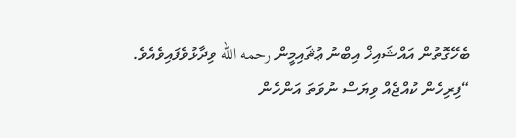ބެހޭގޮތުން އައްޝައިޚް އިބްނު ޢުޘައިމީން رحمه الله ވިދާޅުވެފައިވެއެވެ.
“ފިރިހެން ކުއްޖެއް ވިޔަސް ނުވަތަ އަންހެން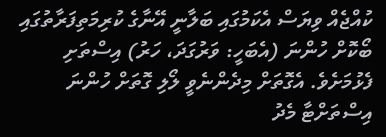ކުއްޖެއް ވިޔަސް އެކަމުގައި ބަލާނީ އޭނާގެ ކުރިމަތިފަރާތުގައި ބޯކޮށް ހުންނަ (އެބަހީ: ވަރުގަދަ، ހަރު) އިސްތަށި ފެޅުމަށެވެ. އެގޮތަށް މިދެންނެވީ ލޯލި ގޮތަށް ހުންނަ އިސްތަށްޓާ މެދު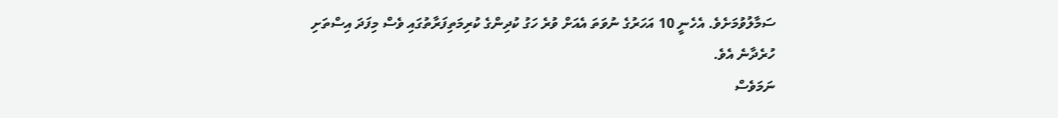ސަމާލުވުމަށެވެ. އެހެނީ 10 އަހަރުގެ ނުވަތަ އެއަށް ވުރެ ހަގު ކުދިންގެ ކުރިމަތިފަރާތުގައި ވެސް މިފަދަ އިސްތަށި ހުރެދާނެ އެވެ.
ނަމަވެސް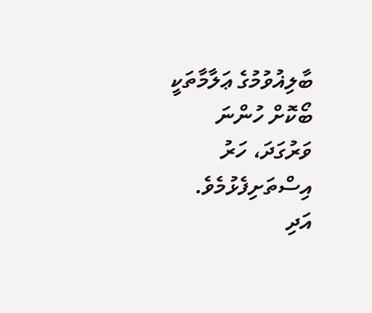ބާލިޣުވުމުގެ ޢަލާމާތަކީ ބޯކޮށް ހުންނަ ވަރުގަދަ، ހަރު އިސްތަށިފެޅުމެވެ. އަދި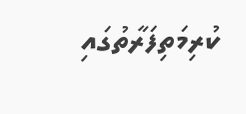ކުރިމަތިފަރާތުގައި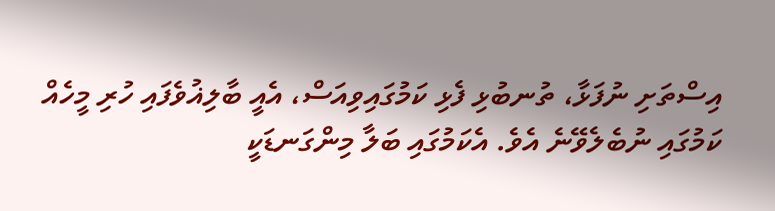އިސްތަށި ނުފަޅާ، ތުނބުޅި ފެޅި ކަމުގައިވިއަސް، އެއީ ބާލިޣުވެފައި ހުރި މީހެއް ކަމުގައި ނުބެލެވޭނެ އެވެ. އެކަމުގައި ބަލާ މިންގަނޑަކީ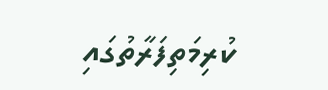ކުރިމަތިފަރާތުގައި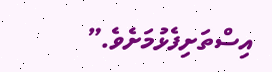އިސްތަށިފެޅުމަށެވެ.”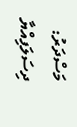މަސްދަރު: ދިސަލަފިއްޔާ